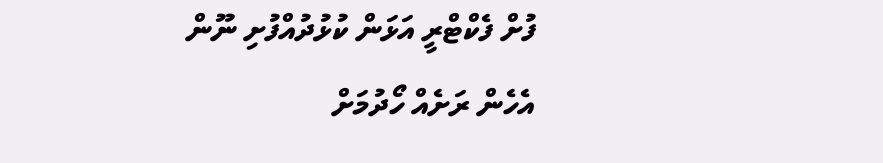ފުށް ފެކްޓްރީ އަޅަން ކުޅުދުއްފުށި ނޫން އެހެން ރަށެއް ހޯދުމަށް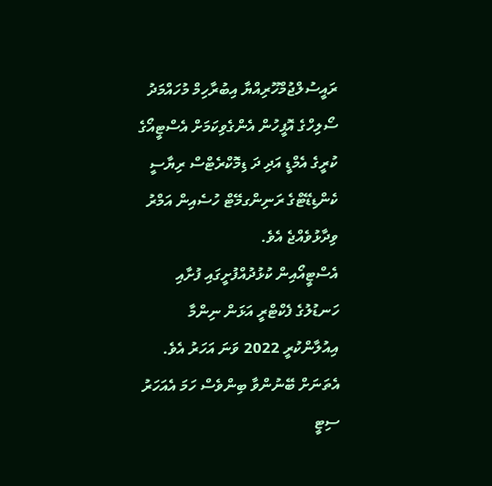ރައީސުލްޖުމްހޫރިއްޔާ އިބުރާހިމް މުހައްމަދު ސޯލިހްގެ އޮފީހުން އެންގެވިކަމަށް އެސްޓީއޯގެ ކުރީގެ އެމްޑީ އަދި ދަ ޑިމޮކްރެޓްސް ރިޔާސީ ކެންޑިޑޭޓްގެ ރަނިންގމޭޓް ހުސެއިން އަމްރު ވިދާޅުވެއްޖެ އެވެ.
އެސްޓީއޯއިން ކުޅުދުއްފުށީގައި ފުށާއި ހަނޑުލުގެ ފެކްޓްރީ އަޅަން ނިންމާ އިއުލާންކުރީ 2022 ވަނަ އަހަރު އެވެ. އެތަނަށް ބޭނުންވާ ބިންވެސް ހަމަ އެއަހަރު ސިޓީ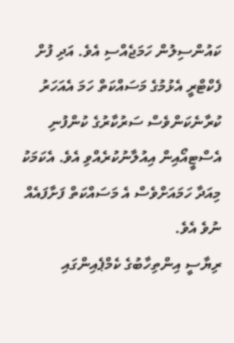ކައުންސިލުން ހަމަޖެއްސި އެވެ. އަދި ފުށް ފެކްޓްރީ އެޅުމުގެ މަސައްކަތް ހަމަ އެއަހަރު ކުރާނެކަންވެސް ސަރުކާރުގެ ކުންފުނި އެސްޓީއޯއިން އިއުލާނުކުރެއްވި އެވެ. އެކަމަކު މިއަދާ ހަމައަށްވެސް އެ މަސައްކަތް ފަށާފައެއް ނުވެ އެވެ.
ރިޔާސީ އިންތިހާބުގެ ކެމްޕެއިންގައި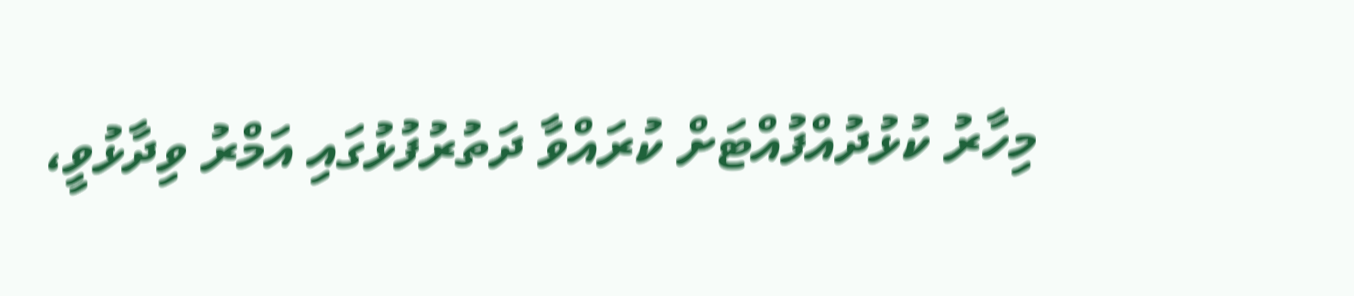މިހާރު ކުޅުދުއްފުއްޓަށް ކުރައްވާ ދަތުރުފުޅުގައި އަމްރު ވިދާޅުވީ،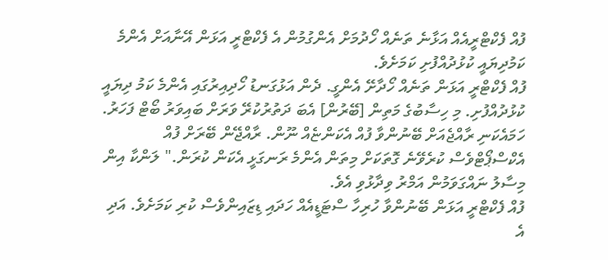ފުއް ފެކްޓްރީއެއް އަޅާނެ ތަނެއް ހޯދުމަށް އެންގުމުން އެ ފެކްޓްރީ އަޅަން އޭނާއަށް އެންމެ ކަމުދިޔައީ ކުޅުދުއްފުށި ކަމަށެވެ.
ފުއް ފެކްޓްރީ އަޅަން ތަނެއް ހޯދާށޭ އެންގީ. ދެން އަޅުގަނޑު ހޯދިއިރުގައި އެންމެ ކަމު ދިޔައީ ކުޅުދުއްފުށި. މި ހިސާބުގެ މަތިން [ބޭރުން] އެބަ ދަތުރުކުރޭ ވަރަށް ބައިވަރު ބޯޓް ފަހަރު. ހަމައެކަނި ރާއްޖެއަށް ބޭނުންވާ ފުއް އެކަންޏެއް ނޫން. ރާއްޖޭން ބޭރަށް ފުއް އެކްސްޕޯޓްވެސް ކުރެވޭނެ ގޮތަކަށް މިތަން އެންމެ ރަނގަޅީ އެކަން ކުރަން." ލަންކާ އިން މިސާލު ނައްގަވަމުން އަމްރު ވިދާޅުވި އެވެ.
ފުއް ފެކްޓްރީ އަޅަން ބޭނުންވާ ހުރިހާ ސްޓަޑީއެއް ހަދައި ޑިޒައިންވެސް ކުރި ކަމަށެވެ. އަދި އެ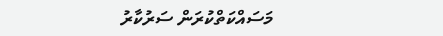މަސައްކަތްކުރަން ސަރުކާރު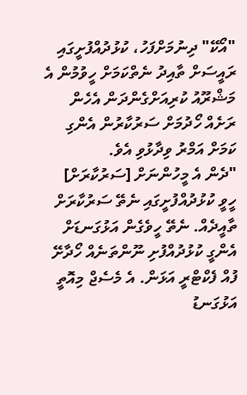"އޯކޭ" ދިނުމަށްފަހު، ކުޅުދުއްފުށީގައި ރައީސަށް ތާއިދު ނެތްކަމަށް ހީވުމުން އެ މަޝްރޫއު ކުރިއަށްގެންދަން އެހެން ރަށެއް ހޯދުމަށް ސަރުކާރުން އެންގި ކަމަށް އަމްރު ވިދާޅުވި އެވެ.
"ދެން އެ މީހުންނަށް [ސަރުކާރަށް] ހީވީ ކުޅުދުއްފުށީގައި ނެތޭ ސަރުކާރަށް ތާއީދެއް. ނެތޭ ހީވެގެން އަޅުގަނޑަށް އެންގީ ކުޅުދުއްފުށި ނޫންތަނެއް ހޯދާށޭ ފުއް ފެކްޓްރީ އަޅަން. އެ މެސެޖް މިއޮތީ އަޅުގަނޑު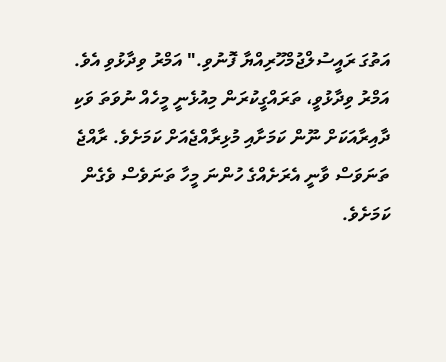އަތުގަ ރައީސުލްޖުމްހޫރިއްޔާ ފޮނުވި." އަމްރު ވިދާޅުވި އެވެ.
އަމްރު ވިދާޅުވީ، ތަރައްގީކުރަން މިއުޅެނީ މީހެއް ނުވަތަ ވަކި ދާއިރާއަކަށް ނޫން ކަމަށާއި މުޅިރާއްޖެއަށް ކަމަށެވެ. ރާއްޖެ ތަނަވަސް ވާނީ އެރަށެއްގެ ހުންނަ މީހާ ތަނަވެސް ވެގެން ކަމަށެވެ.